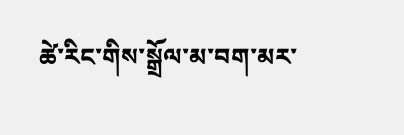ཚེ་རིང་གིས་སྒྲོལ་མ་བག་མར་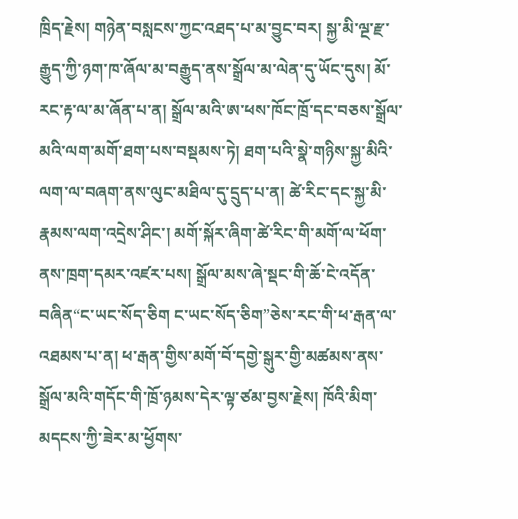ཁྲིད་རྗེས། གཉེན་བསླངས་ཀྱང་འཐད་པ་མ་བྱུང་བར། སྐྱ་མི་ལྔ་རྫ་རྒྱུད་ཀྱི་ཉག་ཁ་ཞོལ་མ་བརྒྱུད་ནས་སྒྲོལ་མ་ལེན་དུ་ཡོང་དུས། མོ་རང་རྟ་ལ་མ་ཞོན་པ་ན། སྒྲོལ་མའི་ཨ་ཕས་ཁོང་ཁྲོ་དང་བཅས་སྒྲོལ་མའི་ལག་མགོ་ཐག་པས་བསྡམས་ཏེ། ཐག་པའི་སྣེ་གཉིས་སྐྱ་མིའི་ལག་ལ་བཞག་ནས་ལུང་མཐིལ་དུ་དྲུད་པ་ན། ཚེ་རིང་དང་སྐྱ་མི་རྣམས་ལག་འདྲེས་ཤིང་། མགོ་སྐོར་ཞིག་ཚེ་རིང་གི་མགོ་ལ་ཕོག་ནས་ཁྲག་དམར་འཛར་པས། སྒྲོལ་མས་ཞེ་སྡང་གི་ཆོ་ངེ་འདོན་བཞིན“ང་ཡང་སོད་ཅིག ང་ཡང་སོད་ཅིག”ཅེས་རང་གི་ཕ་རྒན་ལ་འཐམས་པ་ན། ཕ་རྒན་གྱིས་མགོ་བོ་དགྱེ་སྒུར་གྱི་མཚམས་ནས་སྒྲོལ་མའི་གདོང་གི་ཁྲོ་ཉམས་དེར་ལྟ་ཙམ་བྱས་རྗེས། ཁོའི་མིག་མདངས་ཀྱི་ཟེར་མ་ཕྱོགས་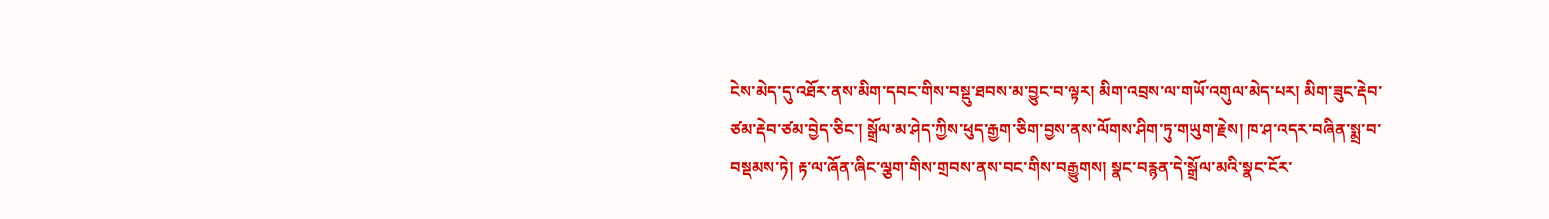ངེས་མེད་དུ་འཐོར་ནས་མིག་དབང་གིས་བསྡུ་ཐབས་མ་བྱུང་བ་ལྟར། མིག་འབྲས་ལ་གཡོ་འགུལ་མེད་པར། མིག་ཟུང་རྡེབ་ཙམ་རྡེབ་ཙམ་བྱེད་ཅིང་། སྒྲོལ་མ་ཤེད་ཀྱིས་ཕུད་རྒྱག་ཅིག་བྱས་ནས་ལོགས་ཤིག་ཏུ་གཡུག་རྗེས། ཁ་ཤ་འདར་བཞིན་སྨྲ་བ་བསྡམས་ཏེ། རྟ་ལ་ཞོན་ཞིང་ལྕག་གིས་གྲབས་ནས་བང་གིས་བརྒྱུགས། སྣང་བརྙན་དེ་སྒྲོལ་མའི་སྣང་ངོར་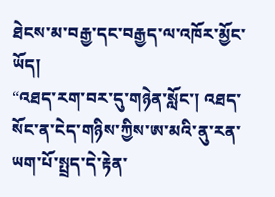ཐེངས་མ་བརྒྱ་དང་བརྒྱད་ལ་འཁོར་མྱོང་ཡོད།
“འཐད་རག་བར་དུ་གཉེན་སློང་། འཐད་སོང་ན་ངེད་གཉིས་ཀྱིས་ཨ་མའི་ནུ་རན་ཡག་པོ་སྤྲད་དེ་རྟེན་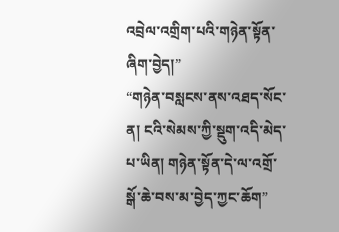འབྲེལ་འགྲིག་པའི་གཉེན་སྟོན་ཞིག་བྱེད།”
“གཉེན་བསླངས་ནས་འཐད་སོང་ན། ངའི་སེམས་ཀྱི་སྡུག་འདི་མེད་པ་ཡིན། གཉེན་སྟོན་དེ་ལ་འགྲོ་སྒོ་ཆེ་བས་མ་བྱེད་ཀྱང་ཆོག”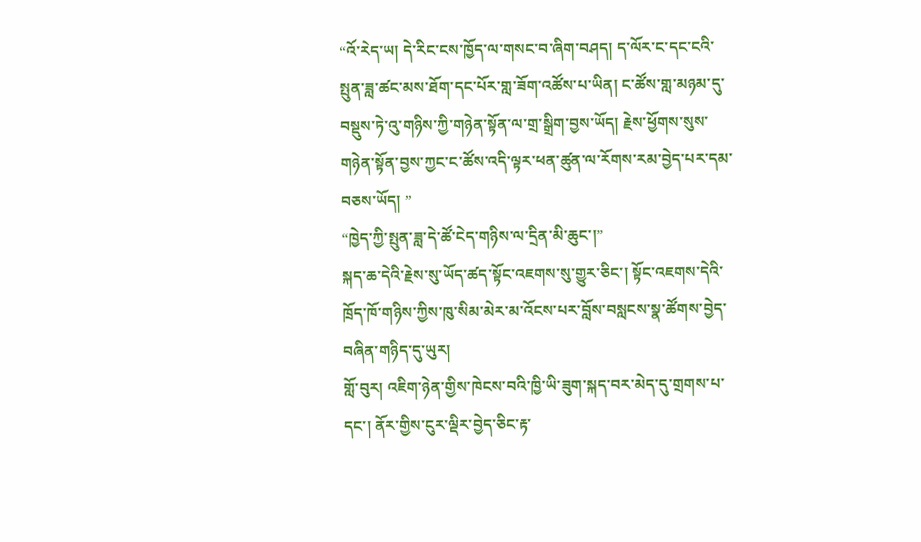“འོ་རེད་ཡ། དེ་རིང་ངས་ཁྱོད་ལ་གསང་བ་ཞིག་བཤད། ད་ལོར་ང་དང་ངའི་སྤུན་ཟླ་ཚང་མས་ཐོག་དང་པོར་གླ་ཟོག་འཚོས་པ་ཡིན། ང་ཚོས་གླ་མཉམ་དུ་བསྡུས་ཏེ་འུ་གཉིས་ཀྱི་གཉེན་སྟོན་ལ་གྲ་སྒྲིག་བྱས་ཡོད། རྗེས་ཕྱོགས་སུས་གཉེན་སྟོན་བྱས་ཀྱང་ང་ཚོས་འདི་ལྟར་ཕན་ཚུན་ལ་རོགས་རམ་བྱེད་པར་དམ་བཅས་ཡོད། ”
“ཁྱེད་ཀྱི་སྤུན་ཟླ་དེ་ཚོ་ངེད་གཉིས་ལ་དྲིན་མི་ཆུང་།”
སྐད་ཆ་དེའི་རྗེས་སུ་ཡོད་ཚད་སྟོང་འཇགས་སུ་གྱུར་ཅིང་། སྟོང་འཇགས་དེའི་ཁྲོད་ཁོ་གཉིས་ཀྱིས་ཁུ་སིམ་མེར་མ་འོངས་པར་བློས་བསླངས་སྣ་ཚོགས་བྱེད་བཞིན་གཉིད་དུ་ཡུར།
གློ་བུར། འཇིག་ཉེན་གྱིས་ཁེངས་བའི་ཁྱི་ཡི་ཟུག་སྐད་བར་མེད་དུ་གྲགས་པ་དང་། ནོར་གྱིས་ངུར་ལྡིར་བྱེད་ཅིང་རྟ་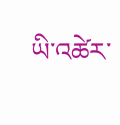ཡི་འཚེར་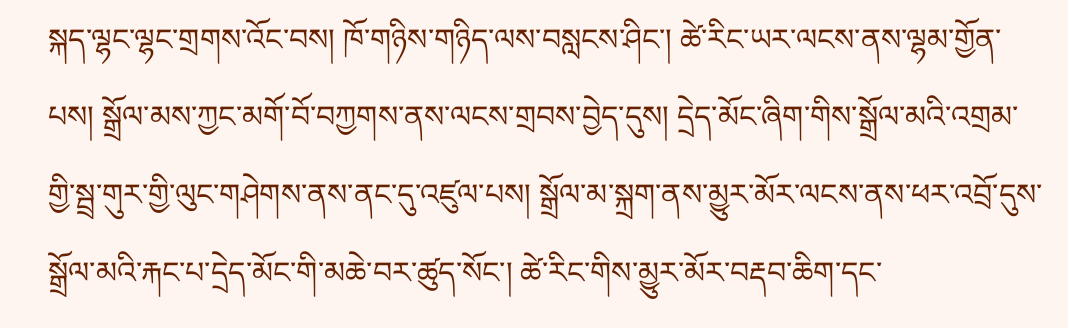སྐད་ལྷང་ལྷང་གྲགས་འོང་བས། ཁོ་གཉིས་གཉིད་ལས་བསླངས་ཤིང་། ཚེ་རིང་ཡར་ལངས་ནས་ལྷམ་གྱོན་པས། སྒྲོལ་མས་ཀྱང་མགོ་བོ་བཀྱགས་ནས་ལངས་གྲབས་བྱེད་དུས། དྲེད་མོང་ཞིག་གིས་སྒྲོལ་མའི་འགྲམ་གྱི་སྦྲ་གུར་གྱི་ལུང་གཤེགས་ནས་ནང་དུ་འཛུལ་པས། སྒྲོལ་མ་སྐྲག་ནས་མྱུར་མོར་ལངས་ནས་ཕར་འབྲོ་དུས་སྒྲོལ་མའི་རྐང་པ་དྲེད་མོང་གི་མཆེ་བར་ཚུད་སོང་། ཚེ་རིང་གིས་མྱུར་མོར་བརྡབ་ཆིག་དང་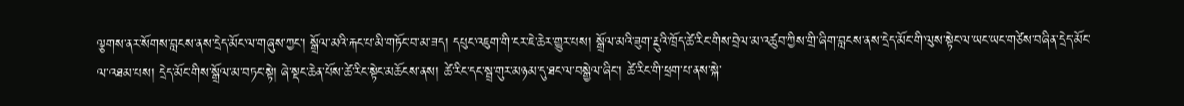ལྕགས་ནར་སོགས་བླངས་ནས་དྲེད་མོང་ལ་གཞུས་ཀྱང་། སྒྲོལ་མའི་རྐང་པ་མི་གཏོང་བ་མ་ཟད། དཔུང་འཇུག་གི་ངར་ཇེ་ཆེར་གྱུར་པས། སྒྲོལ་མའི་ཟུག་རྔུའི་ཁྲོད་ཚེ་རིང་གིས་བྲེལ་མ་འཚུབ་ཀྱིས་གྲི་ཞིག་བླངས་ནས་དྲེད་མོང་གི་ལུས་སྟེང་ལ་ཡང་ཡང་གཙེས་བཞིན་དྲེད་མོང་ལ་འཐམ་པས། དྲེད་མོང་གིས་སྒྲོལ་མ་བཏང་སྟེ། ཞེ་སྡང་ཆེན་པོས་ཚེ་རིང་སྟེང་མཆོངས་ནས། ཚེ་རིང་དང་སྦྲ་གུར་མཉམ་དུ་ཐང་ལ་བསྒྱེལ་ཞིང་། ཚེ་རིང་གི་ཕྲག་པ་ནས་སྐེ་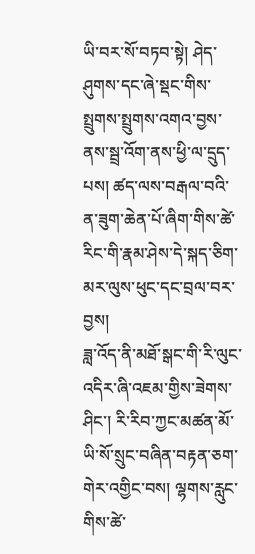ཡི་བར་སོ་བཏབ་སྟེ། ཤེད་ཤུགས་དང་ཞེ་སྡང་གིས་སྤྲུགས་སྤྲུགས་འགའ་བྱས་ནས་སྦྲ་འོག་ནས་ཕྱི་ལ་དྲུད་པས། ཚད་ལས་བརྒལ་བའི་ན་ཟུག་ཆེན་པོ་ཞིག་གིས་ཚེ་རིང་གི་རྣམ་ཤེས་དེ་སྐད་ཅིག་མར་ལུས་ཕུང་དང་བྲལ་བར་བྱས།
ཟླ་འོད་ནི་མཐོ་སྒང་གི་རི་ལུང་འདིར་ཞི་འཇམ་གྱིས་ཟེགས་ཤིང་། རི་རིབ་ཀྱང་མཚན་མོ་ཡི་སོ་སྲུང་བཞིན་བརྟན་ཅག་གེར་འགྱིང་བས། ལྷགས་རླུང་གིས་ཚེ་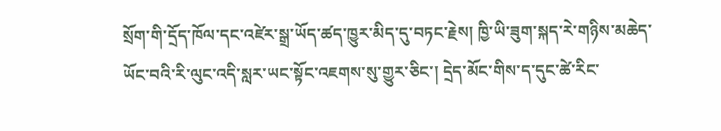སྲོག་གི་དྲོད་ཁོལ་དང་འཛེར་སྒྲ་ཡོད་ཚད་ཁྱུར་མིད་དུ་བཏང་རྗེས། ཁྱི་ཡི་ཟུག་སྐད་རེ་གཉིས་མཆེད་ཡོང་བའི་རི་ལུང་འདི་སླར་ཡང་སྟོང་འཇགས་སུ་གྱུར་ཅིང་། དྲེད་མོང་གིས་ད་དུང་ཚེ་རིང་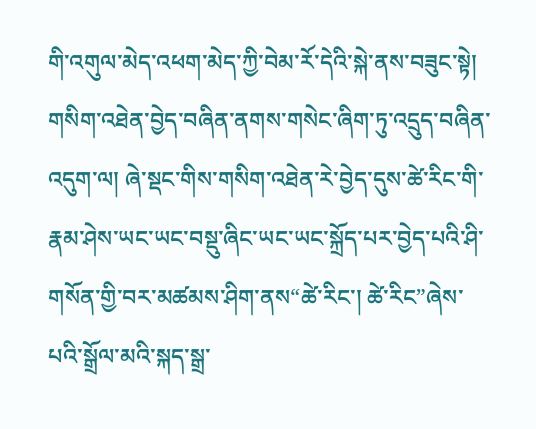གི་འགུལ་མེད་འཕག་མེད་ཀྱི་བེམ་རོ་དེའི་སྐེ་ནས་བཟུང་སྟེ། གསིག་འཐེན་བྱེད་བཞིན་ནགས་གསེང་ཞིག་ཏུ་འདྲུད་བཞིན་འདུག་ལ། ཞེ་སྡང་གིས་གསིག་འཐེན་རེ་བྱེད་དུས་ཚེ་རིང་གི་རྣམ་ཤེས་ཡང་ཡང་བསྡུ་ཞིང་ཡང་ཡང་སྐྲོད་པར་བྱེད་པའི་ཤི་གསོན་གྱི་བར་མཚམས་ཤིག་ནས“ཚེ་རིང་། ཚེ་རིང”ཞེས་པའི་སྒྲོལ་མའི་སྐད་སྒྲ་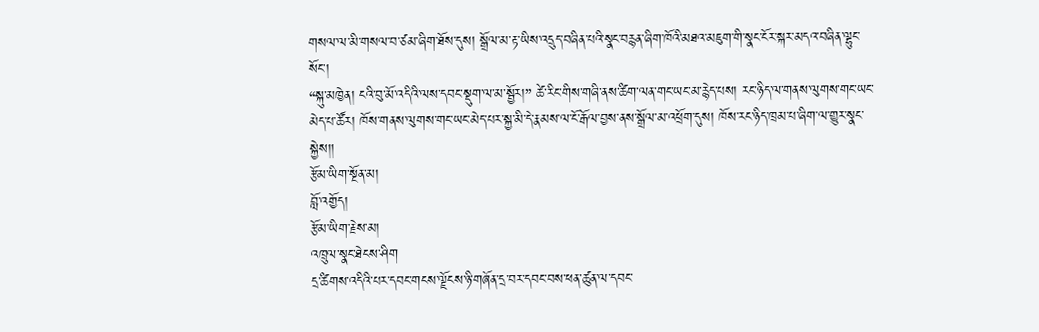གསལ་ལ་མི་གསལ་བ་ཙམ་ཞིག་ཐོས་དུས། སྒྲོལ་མ་རྟ་ཡིས་འདྲུད་བཞིན་པའི་སྣང་བརྙན་ཞིག་ཁོའི་མཐའ་མཇུག་གི་སྣང་ངོར་སྐར་མདའ་བཞིན་ལྷུང་སོང་།
“སྐུ་མཁྱེན། ངའི་བུ་མོ་འདིའི་ལས་དབང་སྡུག་ལ་མ་སྦྱོར།” ཚེ་རིང་གིས་གཞི་ནས་ཚིག་ལན་གང་ཡང་མ་རྙེད་པས། རང་ཉིད་ལ་གནས་ལུགས་གང་ཡང་མེད་པ་ཚོར། ཁོས་གནས་ལུགས་གང་ཡང་མེད་པར་སྐྱ་མི་དེ་རྣམས་ལ་ངོ་རྒོལ་བྱས་ནས་སྒྲོལ་མ་འཕྲོག་དུས། ཁོས་རང་ཉིད་ཁྲམ་པ་ཞིག་ལ་གྱུར་སྣང་སྐྱེས།།
རྩོམ་ཡིག་སྔོན་མ།
བློ་འགྱོད།
རྩོམ་ཡིག་རྗེས་མ།
འཁྲུལ་སྣང་ཐེངས་ཤིག
དྲ་ཚིགས་འདིའི་པར་དབང་གངས་ལྗོངས་ཉི་གཞོན་དྲ་བར་དབང་བས་ཕན་ཚུན་ལ་དབང་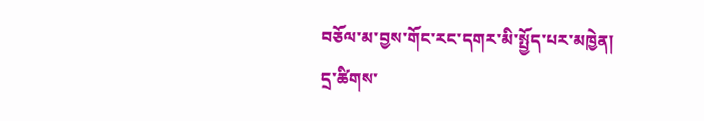བཅོལ་མ་བྱས་གོང་རང་དགར་མི་སྤྱོད་པར་མཁྱེན།
དྲ་ཚིགས་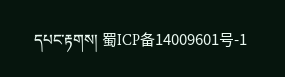དཔང་རྟགས། 蜀ICP备14009601号-1